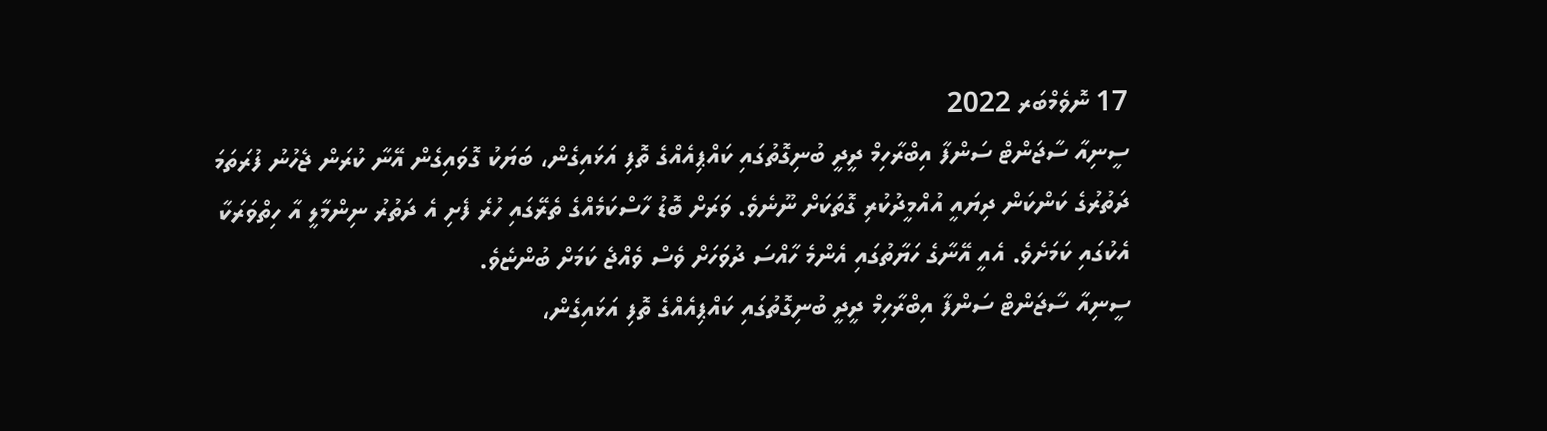17 ނޮވެމްބަރ 2022
ސީނިއާ ސާޖަންޓް ސަންފާ އިބްރާހިމް ދީދީ ބުނިގޮތުގައި ކައްޕިއެއްގެ ތޮފި އަޅައިގެން، ބަޔަކު ގޮވައިގެން އޭނާ ކުރަން ޖެހުނު ފުރަތަމަ ދަތުރުގެ ކަންކަން ދިޔައީ އުއްމީދުކުރި ގޮތަކަށް ނޫނެވެ. ވަރަށް ބޮޑު ހާސްކަމެއްގެ ތެރޭގައި ހުރެ ފެށި އެ ދަތުރު ނިންމާލީ އާ ހިތްވަރަކާ އެކުގައި ކަމަށެވެ. އެއީ އޭނާގެ ހަޔާތުގައި އެންމެ ހާއްސަ ދުވަހަށް ވެސް ވެއްޖެ ކަމަށް ބުންޏެވެ.
ސީނިއާ ސާޖަންޓް ސަންފާ އިބްރާހިމް ދީދީ ބުނިގޮތުގައި ކައްޕިއެއްގެ ތޮފި އަޅައިގެން،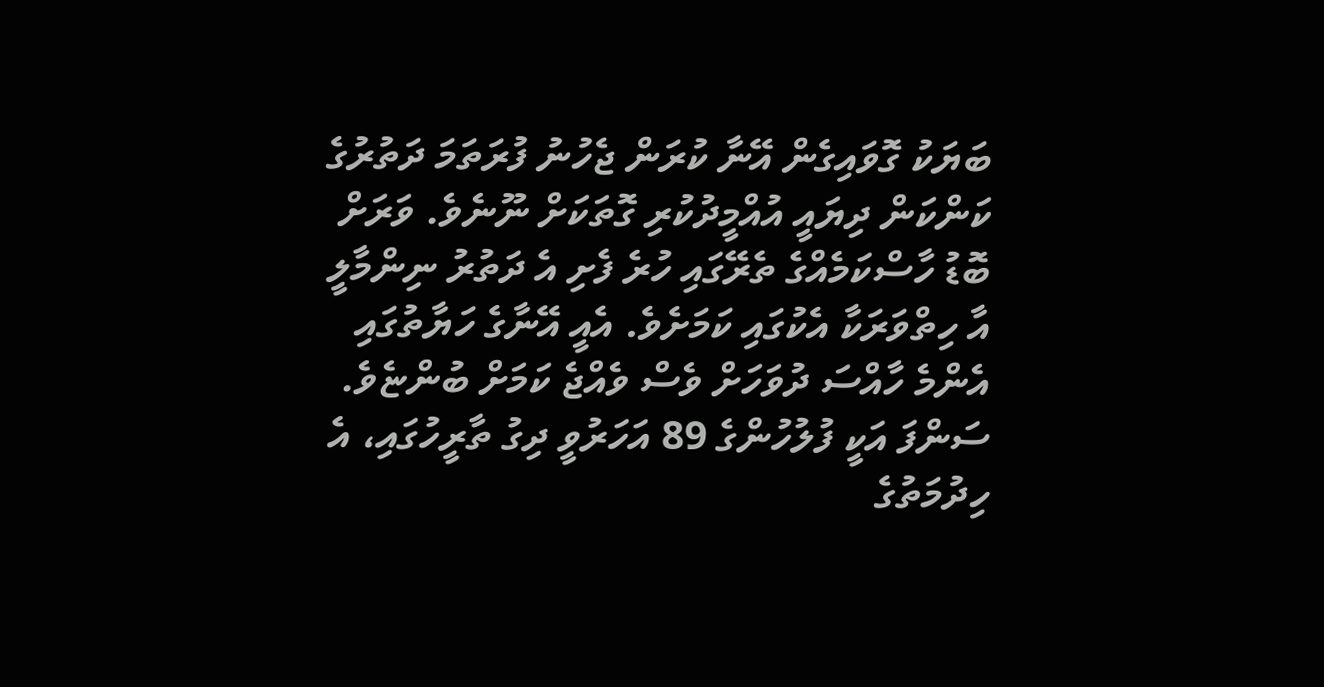ބަޔަކު ގޮވައިގެން އޭނާ ކުރަން ޖެހުނު ފުރަތަމަ ދަތުރުގެ ކަންކަން ދިޔައީ އުއްމީދުކުރި ގޮތަކަށް ނޫނެވެ. ވަރަށް ބޮޑު ހާސްކަމެއްގެ ތެރޭގައި ހުރެ ފެށި އެ ދަތުރު ނިންމާލީ އާ ހިތްވަރަކާ އެކުގައި ކަމަށެވެ. އެއީ އޭނާގެ ހަޔާތުގައި އެންމެ ހާއްސަ ދުވަހަށް ވެސް ވެއްޖެ ކަމަށް ބުންޏެވެ.
ސަންފަ އަކީ ފުލުހުންގެ 89 އަހަރުވީ ދިގު ތާރީހުގައި، އެ ހިދުމަތުގެ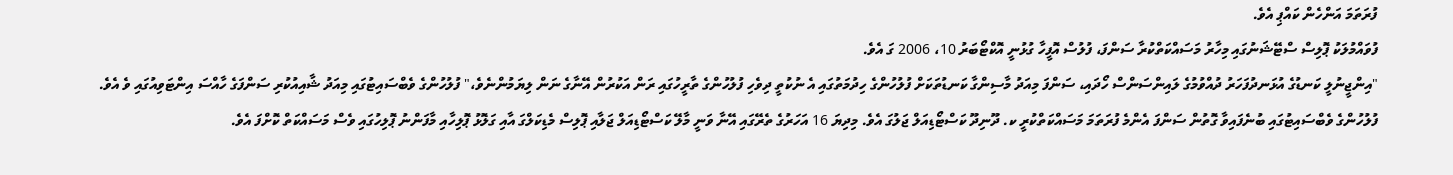ފުރަތަމަ އަންހެން ކައްޕި އެވެ.
ފުވައްމުލަކު ޕޮލިސް ސްޓޭޝަނުގައި މިހާރު މަސައްކަތްކުރާ ސަންފަ، ފުލުސް އޮފީހާ ގުޅުނީ އޮކްޓޯބަރު 10، 2006 ގަ އެވެ.
"އިންޖީނުލީ ކަނޑުގެ އުޅަނދުފަހަރު ދުއްވުމުގެ ލައިންސަންސް ހޯދައި، ސަންފަ މިއަދު މާސިންގާ ކަނޑުތަކަށް ފުލުހުންގެ ހިދުމަތުގައި އެ ނުކުތީ ދިވެހި ފުލުހުންގެ ތާރީހުގައި ރަން އަކުރުން އޭނާގެ ނަން ލިޔަމުންނެވެ،" ފުލުހުންގެ ވެބްސައިޓުގައި މިއަދު ޝާއިއުކުރި ސަންފަގެ ހާއްސަ އިންޓަވިއުގައި ވެ އެވެ.
ފުލުހުންގެ ވެބްސައިޓުގައި ބުނެފައިވާ ގޮތުން ސަންފަ އެންމެ ފުރަތަމަ މަސައްކަތްކުރީ ކ. ދޫނިދޫ ކަސްޓޯޑިއަލް ޖަލުގަ އެވެ. މިދިޔަ 16 އަހަރުގެ ތެރޭގައި އޭނާ ވަނީ މާލޭ ކަސްޓޯޑިއަލް ޖަލާއި ޕޮލިސް މެޑިކަލްގަ އާއި ގަލޮޅު ޕޮލިހާއި މާފަންނު ޕޮލިހުގައި ވެސް މަސައްކަތް ކޮށްފަ އެވެ.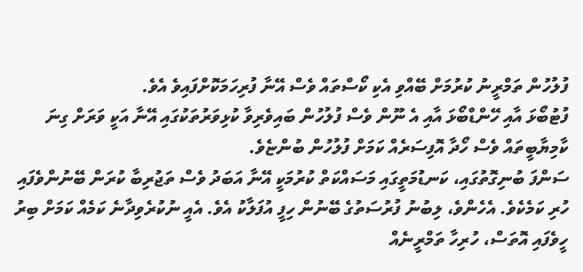ފުލުހުން ތަމްރީނު ކުރުމަށް ބޭއްވި އެކި ކޯސްތައް ވެސް އޭނާ ފުރިހަމަކޮށްފައިވެ އެވެ.
ފުޓުބޯޅަ އާއި ހޭންޑްބޯޅަ އާއި އެ ނޫން ވެސް ފުލުހުން ބައިވެރިވާ ކުޅިވަރުތަކުގައި އޭނާ އަކީ ވަރަށް ގިނަ ކާމިޔާބީތައް ވެސް ހޯދާ އޮފިސަރެއް ކަމަށް ފުލުހުން ބުންޏެވެ.
ސަންފަ ބުނިގޮތުގައި، ކަނޑުމަތީގައި މަސައްކަތް ކުރުމަކީ އޭނާ އަބަދު ވެސް ތަޖުރިބާ ކުރަން ބޭނުންވެފައި ހުރި ކަމެކެވެ. އެހެންވެ، ލިބުނު ފުރުސަތުގެ ބޭނުން ހިފީ އުފަލާކު އެވެ. އެއީ ނުކުރެވިދާނެ ކަމެއް ކަމަށް ބިރު ހީވެފައި އޮތަސް، ހުރިހާ ތަމްރީނެއް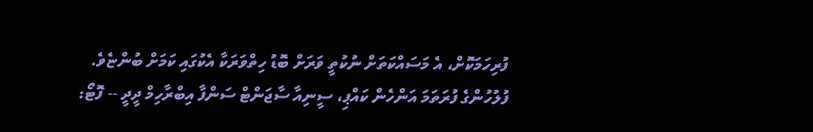ފުރިހަމަކޮށް، އެ މަސައްކަތަށް ނުކުތީ ވަރަށް ބޮޑު ހިތްވަރަކާ އެކުގައި ކަމަށް ބުންޏެވެ.
ފުލުހުންގެ ފުރަތަމަ އަންހެން ކައްޕި، ސީނިއާ ސާޖަންޓް ސަންފާ އިބްރާހިމް ދީދީ -- ފޮޓޯ: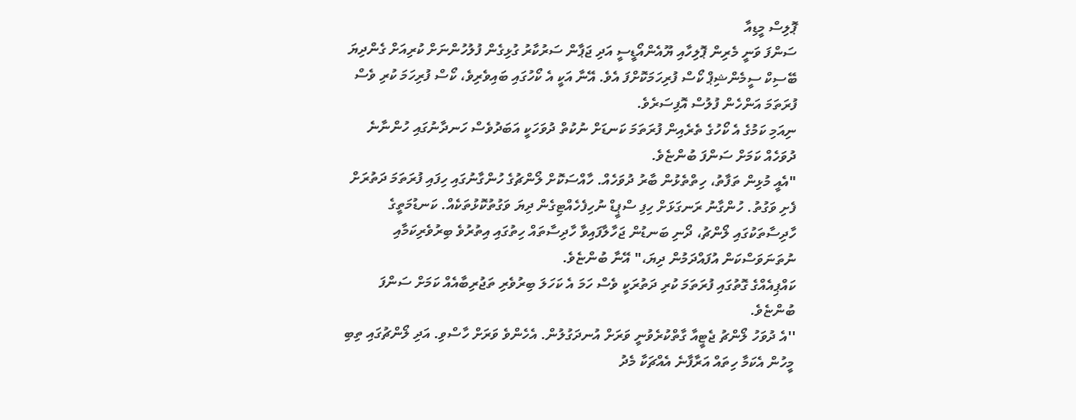ޕޮލިސް މީޑިއާ
ސަންފަ ވަނީ މެރިން ޕޮލިހާއި ޔޫއެންއޯޑީސީ އަދި ޖަޕާން ސަރުކާރު ގުޅިގެން ފުލުހުންނަށް ކުރިއަށް ގެންދިޔަ ބޭސިކް ސީމެންޝިޕް ކޯސް ފުރިހަމަކޮށްފަ އެވެ. އޭނާ އަކީ އެ ކޯހުގައި ބައިވެރިވެ، ކޯސް ފުރިހަމަ ކުރި ވެސް ފުރަތަމަ އަންހެން ފުލުސް އޮފިސަރެވެ.
ނިއަމި ކަމުގެ އެ ކޯހުގެ ތެރެއިން ފުރަތަމަ ކަނޑަށް ނުކުތް ދުވަހަކީ އަބަދުވެސް ހަނދާނުގައި ހުންނާނެ ދުވަހެއް ކަމަށް ސަންފަ ބުންޏެވެ.
"އެއީ މުޅިން ތަފާތު، ހިތްތެޅުން ބާރު ދުވަހެއް. ހާއްސަކޮށް ލޯންޗުގެ ހުންގާނުގައި ހިފައި ފުރަތަމަ ދަތުރަށް ފެށި ވަގުތު. ހުންގާނު ރަނގަޅަށް ހިފި ސްޕީޑް ނުހިފެހެއްޓިގެން ދިޔަ ވަގުތުކޮޅުތަކެއް. ކަނޑުމަތީގެ ހާދިސާތަކުގައި ލޯންޗު، ދޯނި ބަނޑުން ޖަހާލާފައިވާ ހާދިސާތައް ހިތުގައި އިތުރުވެ ބިރުވެރިކަމާއި ނުތަނަވަސްކަން އުފައްދަމުން ދިޔަ،" އޭނާ ބުންޏެވެ.
ކައްޕިއެއްގެ ގޮތުގައި ފުރަތަމަ ކުރި ދަތުރަކީ ވެސް ހަމަ އެ ކަހަލަ ބިރުވެރި ތަޖުރިބާއެއް ކަމަށް ސަންފަ ބުންޏެވެ.
''އެ ދުވަހު ލޯންޗު ޖެޓީއާ ގާތްކުރެވުނީ ވަރަށް އުނދަގުލުން. އެހެންވެ ވަރަށް ހާސްވި. އަދި ލޯންޗުގައި ތިބި މީހުން އެކަމާ ހިތައް އަރާފާނެ އެއްޗަކާ މެދު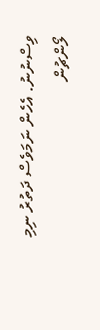ވިސްނުނު. އެހެން ނަމަވެސް ދަތުރު ނިމި ލޯންޗުން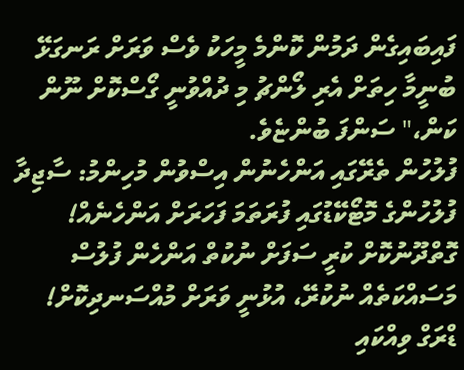ފައިބައިގެން ދަމުން ކޮންމެ މީހަކު ވެސް ވަރަށް ރަނގަޅޭ ބުނީމާ ހިތަށް އެރި ލޯންޗު މި ދުއްވުނީ ގޯސްކޮށް ނޫން ކަން،" ސަންފަ ބުންޏެވެ.
ފުލުހުން ތެރޭގައި އަންހެނުން އިސްވުން މުހިންމު: ސާޖިދާ
ފުލުހުންގެ މޮޓޯކޭޑުގައި ފުރަތަމަ ފަހަރަށް އަންހެނެއް!
ގޮތްދޫނުކޮށް ކުރީ ސަފަށް ނުކުތް އަންހެން ފުލުސް
މަސައްކަތެއް ނުކުރޭ، އުޅުނީ ވަރަށް މުއްސަނދިކޮށް!
ޑްރަގް ވިއްކައި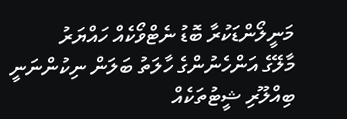މަނީލޯންޑަކުރާ ބޮޑު ނެޓްވޯކެއް ހައްޔަރު
މާލޭގެ އަންހެނުންގެ ހާލަތު ބަލަން ނިކުންނަނީ
ބިއްލޫރި ޝީޓުތަކެއް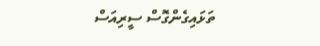ތަޅައިގެންގޮސް ސީރިއަސް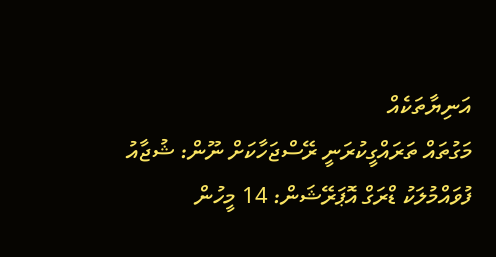އަނިޔާތަކެއް
މަގުތައް ތަރައްގީކުރަނީ ރޭސްޖަހާކަށް ނޫން: ޝުޖާއު
ފުވައްމުލަކު ޑްރަގް އޮޕަރޭޝަން: 14 މީހުން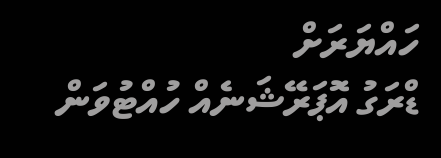ހައްޔަރަށް
ޑްރަގު އޮޕަރޭޝަނެއް ހުއްޓުވަން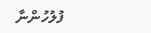ފުލުހުންނާ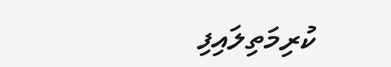ކުރިމަތިލައިފި